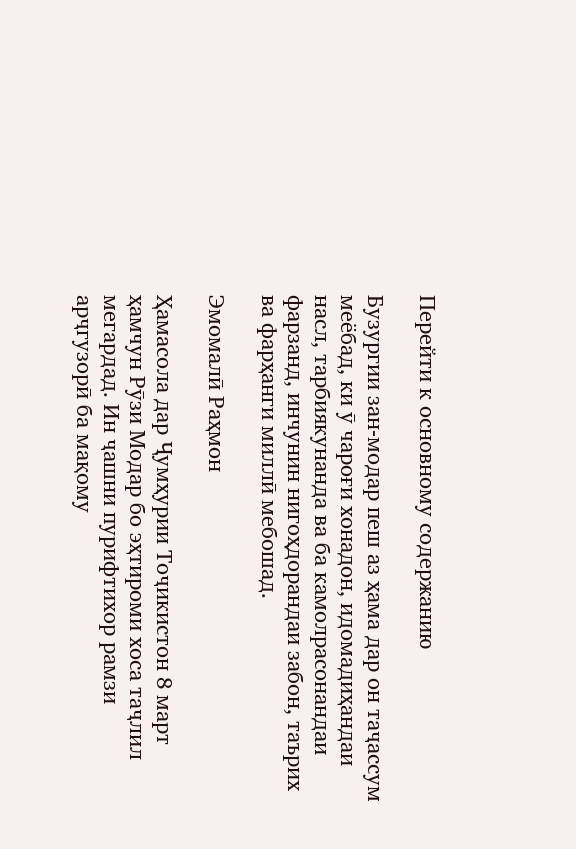Перейти к основному содержанию

Бузургии зан-модар пеш аз ҳама дар он таҷассум меёбад, ки ӯ чароғи хонадон, идомадиҳандаи насл, тарбиякунанда ва ба камолрасонандаи фарзанд, инчунин нигоҳдорандаи забон, таърих ва фарҳанги миллӣ мебошад.

Эмомалӣ Раҳмон

Ҳамасола дар Ҷумҳурии Тоҷикистон 8 март ҳамчун Рӯзи Модар бо эҳтироми хоса таҷлил мегардад. Ин ҷашни пурифтихор рамзи арҷгузорӣ ба мақому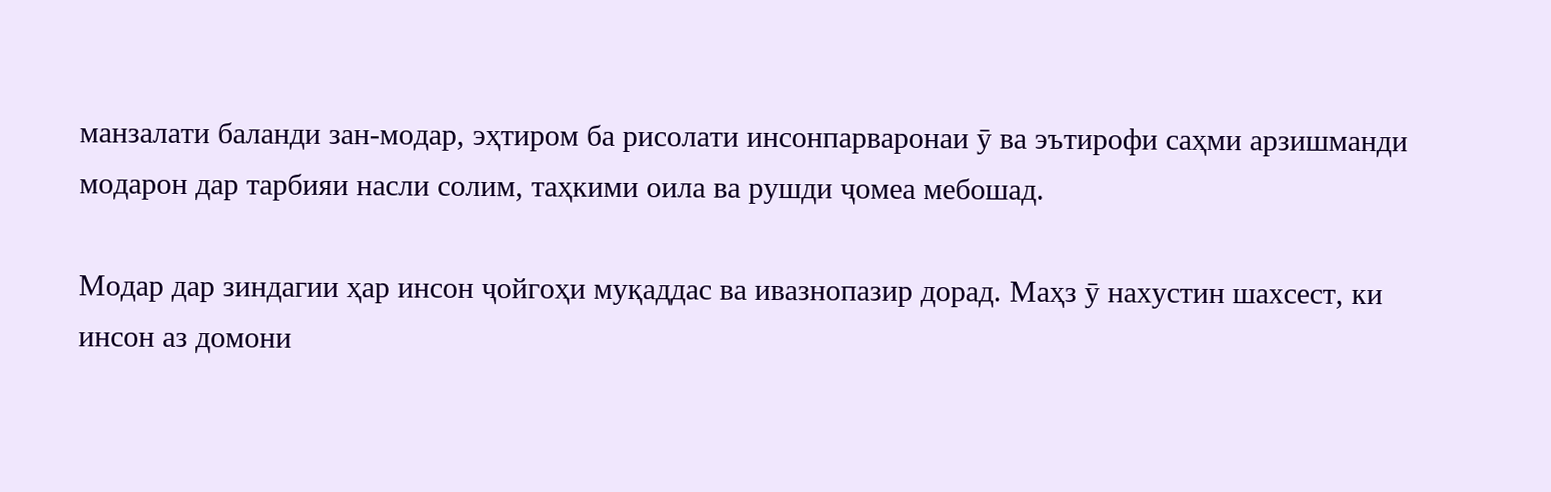манзалати баланди зан-модар, эҳтиром ба рисолати инсонпарваронаи ӯ ва эътирофи саҳми арзишманди модарон дар тарбияи насли солим, таҳкими оила ва рушди ҷомеа мебошад.

Модар дар зиндагии ҳар инсон ҷойгоҳи муқаддас ва ивазнопазир дорад. Маҳз ӯ нахустин шахсест, ки инсон аз домони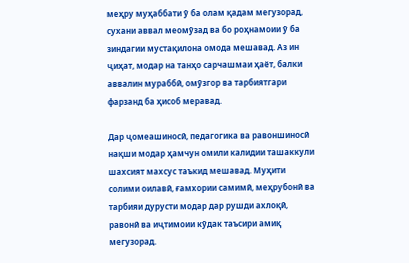меҳру муҳаббати ӯ ба олам қадам мегузорад, сухани аввал меомӯзад ва бо роҳнамоии ӯ ба зиндагии мустақилона омода мешавад. Аз ин ҷиҳат, модар на танҳо сарчашмаи ҳаёт, балки аввалин мураббӣ, омӯзгор ва тарбиятгари фарзанд ба ҳисоб меравад.

Дар ҷомеашиносӣ, педагогика ва равоншиносӣ нақши модар ҳамчун омили калидии ташаккули шахсият махсус таъкид мешавад. Муҳити солими оилавӣ, ғамхории самимӣ, меҳрубонӣ ва тарбияи дурусти модар дар рушди ахлоқӣ, равонӣ ва иҷтимоии кӯдак таъсири амиқ мегузорад.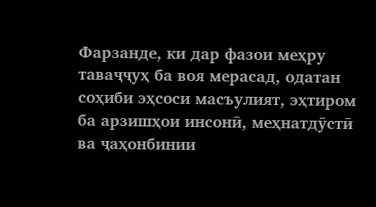Фарзанде, ки дар фазои меҳру таваҷҷуҳ ба воя мерасад, одатан соҳиби эҳсоси масъулият, эҳтиром ба арзишҳои инсонӣ, меҳнатдӯстӣ ва ҷаҳонбинии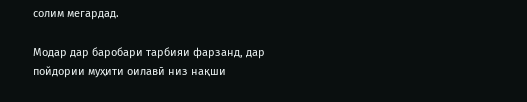солим мегардад.

Модар дар баробари тарбияи фарзанд, дар пойдории муҳити оилавӣ низ нақши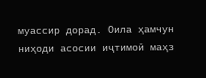муассир дорад. Оила ҳамчун ниҳоди асосии иҷтимоӣ маҳз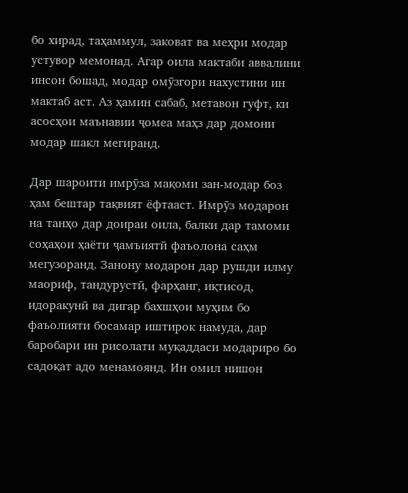бо хирад, таҳаммул, заковат ва меҳри модар устувор мемонад. Агар оила мактаби аввалини инсон бошад, модар омӯзгори нахустини ин мактаб аст. Аз ҳамин сабаб, метавон гуфт, ки асосҳои маънавии ҷомеа маҳз дар домони модар шакл мегиранд.

Дар шароити имрӯза мақоми зан-модар боз ҳам бештар тақвият ёфтааст. Имрӯз модарон на танҳо дар доираи оила, балки дар тамоми соҳаҳои ҳаёти ҷамъиятӣ фаъолона саҳм мегузоранд. Занону модарон дар рушди илму маориф, тандурустӣ, фарҳанг, иқтисод, идоракунӣ ва дигар бахшҳои муҳим бо фаъолияти босамар иштирок намуда, дар баробари ин рисолати муқаддаси модариро бо садоқат адо менамоянд. Ин омил нишон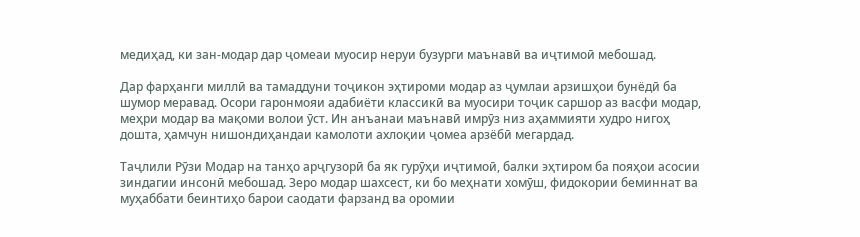медиҳад, ки зан-модар дар ҷомеаи муосир неруи бузурги маънавӣ ва иҷтимоӣ мебошад.

Дар фарҳанги миллӣ ва тамаддуни тоҷикон эҳтироми модар аз ҷумлаи арзишҳои бунёдӣ ба шумор меравад. Осори гаронмояи адабиёти классикӣ ва муосири тоҷик саршор аз васфи модар, меҳри модар ва мақоми волои ӯст. Ин анъанаи маънавӣ имрӯз низ аҳаммияти худро нигоҳ дошта, ҳамчун нишондиҳандаи камолоти ахлоқии ҷомеа арзёбӣ мегардад.

Таҷлили Рӯзи Модар на танҳо арҷгузорӣ ба як гурӯҳи иҷтимоӣ, балки эҳтиром ба пояҳои асосии зиндагии инсонӣ мебошад. Зеро модар шахсест, ки бо меҳнати хомӯш, фидокории беминнат ва муҳаббати беинтиҳо барои саодати фарзанд ва оромии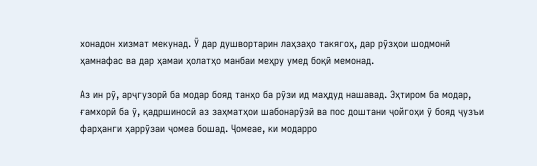хонадон хизмат мекунад. Ӯ дар душвортарин лаҳзаҳо такягоҳ, дар рӯзҳои шодмонӣ ҳамнафас ва дар ҳамаи ҳолатҳо манбаи меҳру умед боқӣ мемонад.

Аз ин рӯ, арҷгузорӣ ба модар бояд танҳо ба рӯзи ид маҳдуд нашавад. Эҳтиром ба модар, ғамхорӣ ба ӯ, қадршиносӣ аз заҳматҳои шабонарӯзӣ ва пос доштани ҷойгоҳи ӯ бояд ҷузъи фарҳанги ҳаррӯзаи ҷомеа бошад. Ҷомеае, ки модарро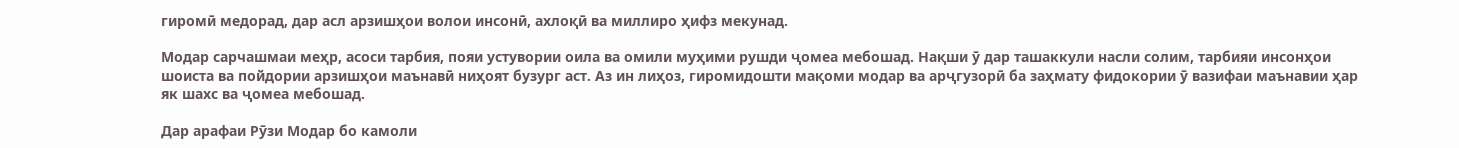гиромӣ медорад, дар асл арзишҳои волои инсонӣ, ахлоқӣ ва миллиро ҳифз мекунад.

Модар сарчашмаи меҳр, асоси тарбия, пояи устувории оила ва омили муҳими рушди ҷомеа мебошад. Нақши ӯ дар ташаккули насли солим, тарбияи инсонҳои шоиста ва пойдории арзишҳои маънавӣ ниҳоят бузург аст. Аз ин лиҳоз, гиромидошти мақоми модар ва арҷгузорӣ ба заҳмату фидокории ӯ вазифаи маънавии ҳар як шахс ва ҷомеа мебошад.

Дар арафаи Рӯзи Модар бо камоли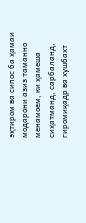эҳтиром ва сипос ба ҳамаи модарони азиз таманно менамоем, ки ҳамеша сиҳатманд, сарбаланд, гиромиқадр ва хушбахт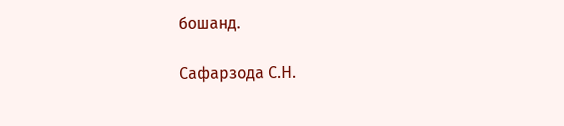бошанд.

Сафарзода С.Н.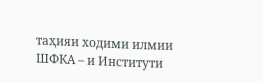таҳияи ходими илмии ШФКА – и Институти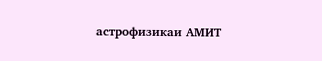астрофизикаи АМИТ